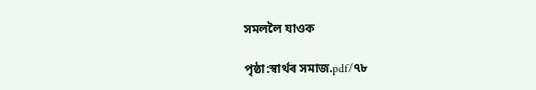সমললৈ যাওক

পৃষ্ঠা:স্বাৰ্থৰ সমাজ.pdf/৭৮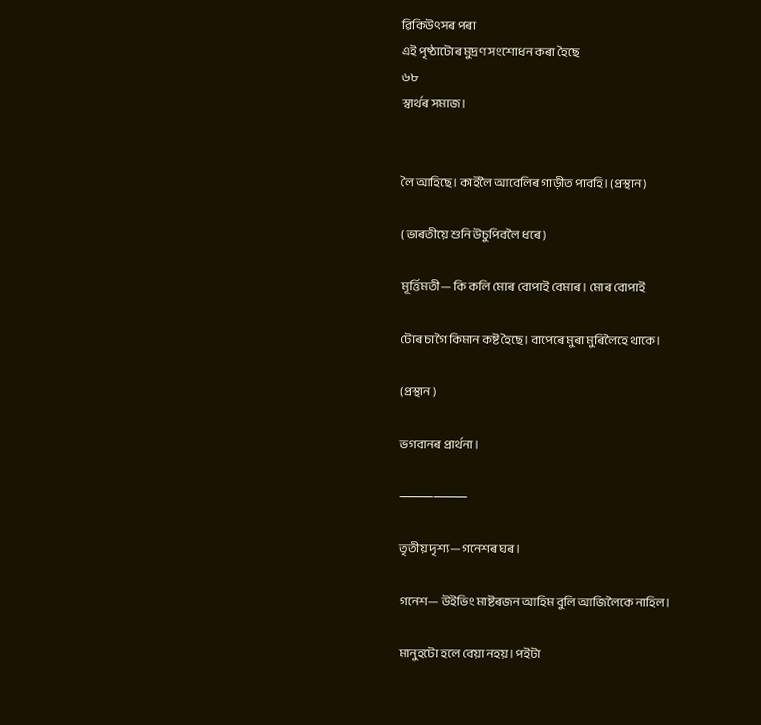ৱিকিউৎসৰ পৰা
এই পৃষ্ঠাটোৰ মুদ্ৰণ সংশোধন কৰা হৈছে
৬৮
স্বাৰ্থৰ সমাজ।


লৈ আহিছে। কাইলৈ আবেলিৰ গাড়ীত পাবহি। (প্ৰস্থান)

( ভাৰতীয়ে শুনি উচুপিবলৈ ধৰে )

মূৰ্ত্তিমতী— কি কলি মোৰ বোপাই বেমাৰ। মোৰ বোপাই

টোৰ চাগৈ কিমান কষ্ট হৈছে। বাপেৰে মুৰা মুৰিলৈহে থাকে।

(প্ৰস্থান )

ভগবানৰ প্ৰাৰ্থনা।

⸻⸻

তৃতীয় দৃশ্য—গনেশৰ ঘৰ।

গনেশ— উইভিং মাষ্টৰজন আহিম বুলি আজিলৈকে নাহিল।

মানুহটো হলে বেয়া নহয়। পইটা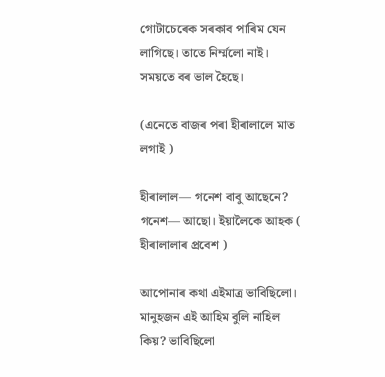গোটাচেৰেক সৰকাব পাৰিম যেন লাগিছে। তাতে নিৰ্ম্মলো নাই। সময়তে বৰ ভাল হৈছে।

(এনেতে বাজৰ পৰা হীৰালালে মাত লগাই )

হীৰালাল— গনেশ বাবু আছেনে?
গনেশ— আছো। ইয়ালৈকে আহক ( হীৰালালাৰ প্ৰবেশ )

আপোনাৰ কথা এইমাত্ৰ ভাবিছিলো। মানুহজন এই আহিম বুলি নাহিল কিয়? ভাবিছিলো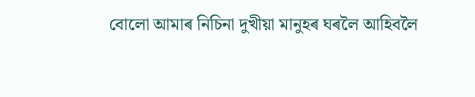বোলো আমাৰ নিচিনা দুখীয়া মানুহৰ ঘৰলৈ আহিবলৈ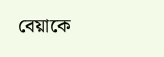বেয়াকে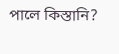পালে কিস্তানি?